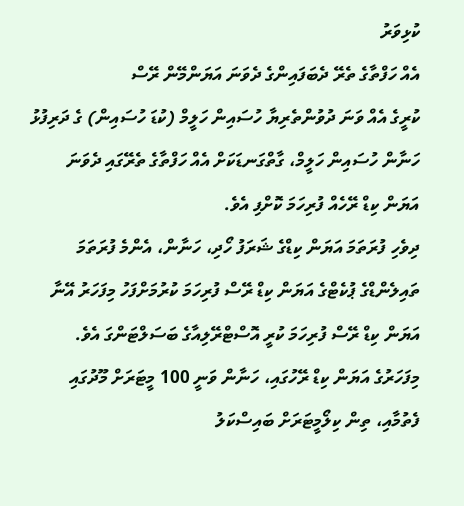ކުޅިވަރު
އެއް ހަފްތާގެ ތެރޭ ދެބަފައިންގެ ދެވަނަ އަޔަންމޭން ރޭސް
ކުރީގެ އެއް ވަނަ ދުވުންތެރިޔާ ހުސައިން ހަލީމް (ކުޑަ ހުސައިން) ގެ ދަރިފުޅު ހަނާން ހުސައިން ހަލީމް، ގާތްގަނޑަކަށް އެއް ހަފްތާގެ ތެރޭގައި ދެވަނަ އަޔަން ކިޑް ރޭހެއް ފުރިހަމަ ކޮށްފި އެވެ.
ދިވެހި ފުރަތަމަ އަޔަން ކިޑްގެ ޝަރަފު ހޯދި، ހަނާން، އެންމެ ފުރަތަމަ ތައިލެންޑްގެ ޕުކެޓްގެ އަޔަން ކިޑް ރޭސް ފުރިހަމަ ކުރުމަށްފަހު މިފަހަރު އޭނާ އަޔަން ކިޑް ރޭސް ފުރިހަމަ ކުރީ އޮސްޓްރޭލިއާގެ ބަސަލްޓަންގަ އެވެ.
މިފަހަރުގެ އަޔަން ކިޑް ރޭހުގައި، ހަނާން ވަނީ 100 މީޓަރަށް މޫދުގައި ފެތުމާއި، ތިން ކިލޯމީޓަރަށް ބައިސްކަލު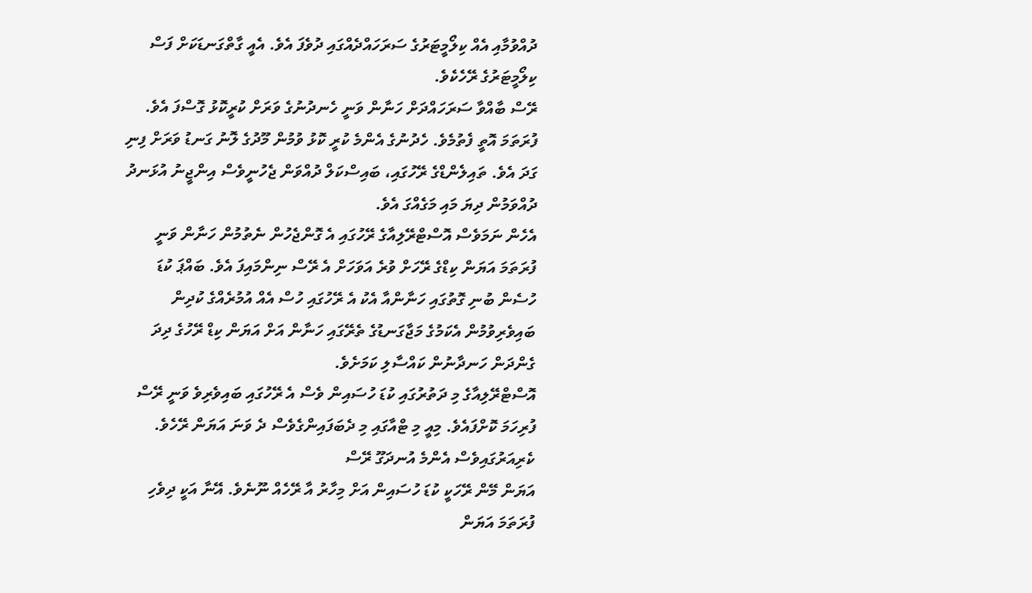ދުއްވުމާއި އެއް ކިލޯމީޓަރުގެ ސަރަހައްދެއްގައި ދުވެފަ އެވެ. އެއީ ގާތްގަނޑަކަށް ފަސް ކިލޯމީޓަރުގެ ރޭހެކެވެ.
ރޭސް ބާއްވާ ސަރަހައްދަށް ހަނާން ވަނީ ހެނދުނުގެ ވަރަށް ކުރީކޮޅު ގޮސްފަ އެވެ. ފުރަތަމަ އޮތީ ފެތުމެވެ. ހެދުނުގެ އެންމެ ކުރީ ކޮޅު ވުމުން މޫދުގެ ލޮނު ގަނޑު ވަރަށް ފިނި ގަދަ އެވެ. ތައިލެންޑްގެ ރޭހުގައި، ބައިސްކަލް ދުއްވަން ޖެހުނީވެސް އިންޖީނު އުޅަނދު ދުއްވަމުން ދިޔަ މައި މަގެއްގަ އެވެ.
އެހެން ނަމަވެސް އޮސްޓްރޭލިއާގެ ރޭހުގައި އެ ގޮންޖެހުން ނެތުމުން ހަނާން ވަނީ ފުރަތަމަ އަޔަން ކިޑްގެ ރޭހަށް ވުރެ އަވަހަށް އެ ރޭސް ނިންމައިފަ އެވެ. ބައްޕަ ކުޑަ ހުސެން ބުނި ގޮތުގައި ހަނާންއާ އެކު އެ ރޭހުގައި ހުސް އެއް އުމުރެއްގެ ކުދިން ބައިވެރިވުމުން އެކަމުގެ މަޖާގަނޑުގެ ތެރޭގައި ހަނާން އަށް އަޔަން ކިޑް ރޭހުގެ ދިދަ ގެންދަން ހަނދާނުން ކައްސާލި ކަމަށެވެ.
އޮސްޓްރޭލިއާގެ މި ދަތުރުގައި ކުޑަ ހުސައިން ވެސް އެ ރޭހުގައި ބައިވެރިވެ ވަނީ ރޭސް ފުރިހަމަ ކޮށްފައެވެ. މިއީ މި ޓްއާގައި މި ދެބަފައިންގެވެސް ދެ ވަނަ އަޔަން ރޭހެވެ.
ކެރިއަރުގައިވެސް އެންމެ އުނދަގޫ ރޭސް
އަޔަން މޭން ރޭހަކީ ކުޑަ ހުސައިން އަށް މިހާރު އާ ރޭހެއް ނޫނެވެ. އޭނާ އަކީ ދިވެހި ފުރަތަމަ އަޔަން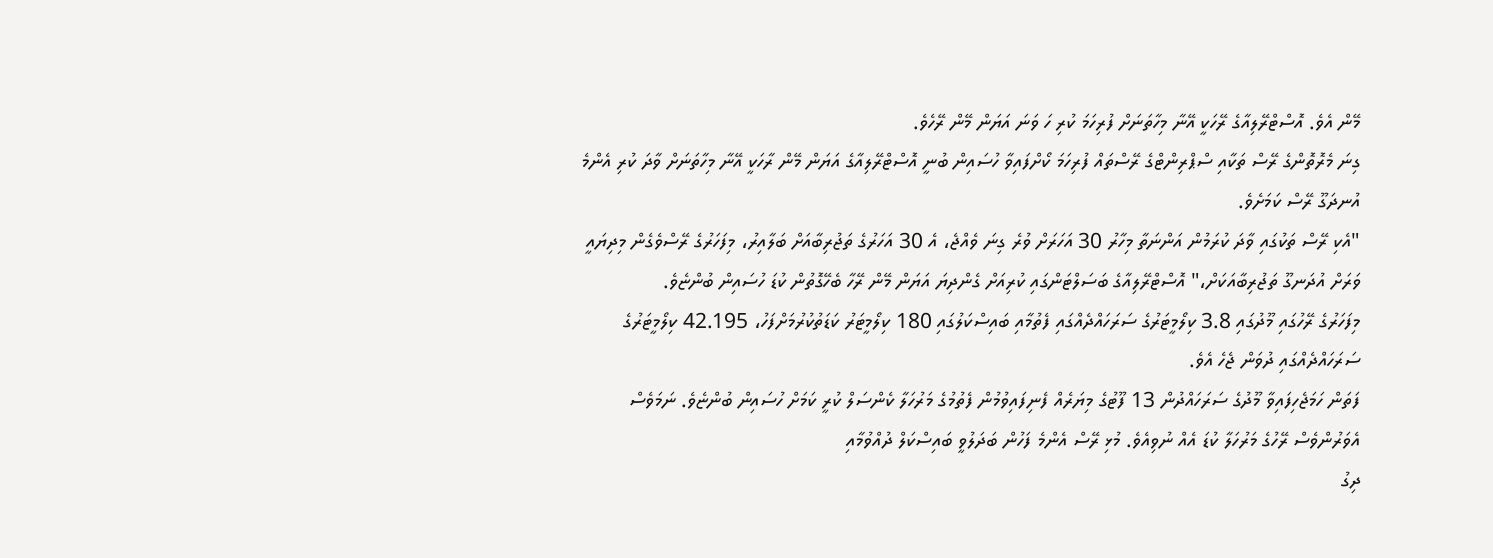މޭން އެވެ. އޮސްޓްރޭލިއާގެ ރޭހަކީ އޭނާ މިހާތަނަށް ފުރިހަމަ ކުރި ހަ ވަނަ އަޔަން މޭން ރޭހެވެ.
ގިނަ މެރޮތޮންގެ ރޭސް ތަކާއި ސްޕްރިންޓްގެ ރޭސްތައް ފުރިހަމަ ކޯށްފައިވާ ހުސައިން ބުނީ އޮސްޓްރޭލިއާގެ އަޔަން މޭން ރާހަކީ އޭނާ މިހާތަނަށް ވާދަ ކުރި އެންމެ އުނދަގޫ ރޭސް ކަމަށެވެ.
"އެކި ރޭސް ތަކުގައި ވާދަ ކުރަމުން އަންނަތާ މިހާރު 30 އަހަރަށް ވުރެ ގިނަ ވެއްޖެ، އެ 30 އަހަރުގެ ތަޖުރިބާއަށް ބަލާއިރު، މިފަހަރުގެ ރޭސްވެގެން މިދިޔައީ ވަރަށް އުދަނގޫ ތަޖުރިބާއަކަށް،" އޮސްޓްރޭލިއާގެ ބަސަލްޓަންގައި ކުރިއަށް ގެންދިޔަ އަޔަން މޭން ރޭހާ ބެހޭގޮތުން ކުޑަ ހުސައިން ބުންޏެވެ.
މިފަހަރުގެ ރޭހުގައި މޫދުގައި 3.8 ކިލޯމީޓަރުގެ ސަރަހައްދެއްގައި ފެތުމާއި ބައިސްކަލުގައި 180 ކިލޯމީޓަރު ކަޑަތުކުރުމަށްފަހު، 42.195 ކިލޯމީޓަރުގެ ސަރަހައްދެއްގައި ދުވަން ޖެހެ އެވެ.
ފަތަން ހަމަޖެހިފައިވާ މޫދުގެ ސަރަހައްދުން 13 ފޫޓުގެ މިޔަރެއް ފެނިފައިވުމުން ފެތުމުގެ މަރުހަލާ ކެންސަލް ކުރީ ކަމަށް ހުސައިން ބުންޏެވެ. ނަމަވެސް އެވަރުންވެސް ރޭހުގެ މަރުހަލާ ކުޑަ އެއް ނުވިއެވެ. މުޅި ރޭސް އެންމެ ފަހުން ބަދަލުވީ ބައިސްކަލް ދުއްވުމާއި
ދިގު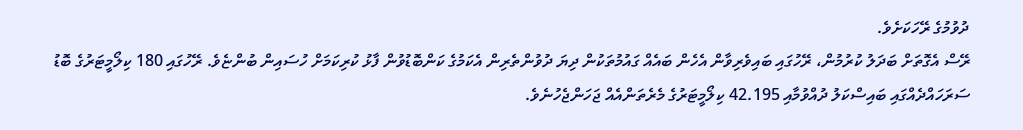ދުވުމުގެ ރޭހަކަށެވެ.
ރޭސް އެގޮތަށް ބަދަލު ކުރުމުން، ރޭހުގައި ބައިވެރިވާން އެހެން ބައެއް ގައުމުތަކުން ދިޔަ ދުވުންތެރިން އެކަމުގެ ކަންބޮޑުވުން ފާޅު ކުރިކަމަށް ހުސައިން ބުންޏެވެ. ރޭހުގައި 180 ކިލޯމީޓަރުގެ ބޮޑު ސަރަހައްދެއްގައި ބައިސްކަލު ދުއްވުމާއި 42.195 ކިލޯމީޓަރުގެ މެރެތަންއެއް ޖަހަންޖެހުނެވެ.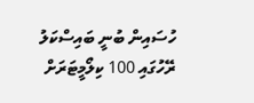ހުސައިން ބުނީ ބައިސްކަލު ރޭހުގައި 100 ކިލޯމީޓަރަށް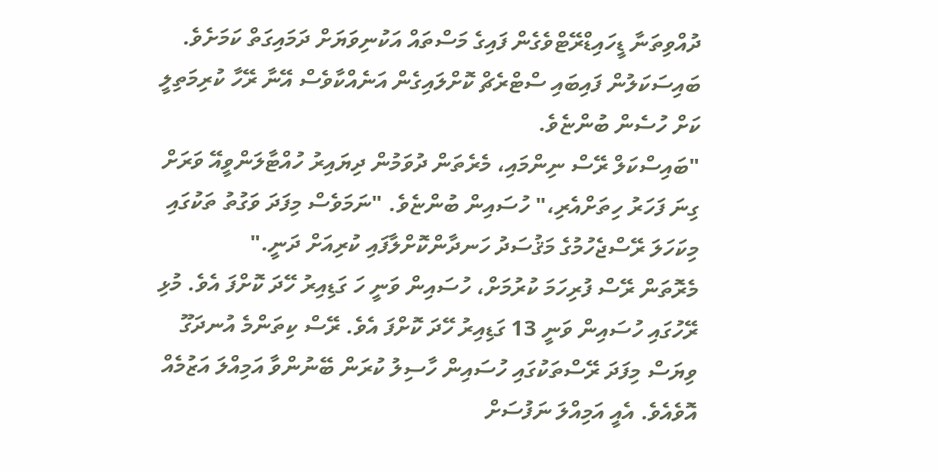ދުއްވިތަނާ ޑީހައިޑްރޭޓްވެގެން ފައިގެ މަސްތައް އަކުނިވަޔަށް ދަމައިގަތް ކަމަށެވެ. ބައިސަކަލުން ފައިބައި ސްޓްރެޗް ކޮށްލައިގެން އަނެއްކާވެސް އޭނާ ރޭހާ ކުރިމަތިލީ ކަށް ހުސެން ބުންޏެވެ.
"ބައިސްކަލް ރޭސް ނިންމައި، މެރެތަން ދުވަމުން ދިޔައިރު ހުއްޓާލަންވީއޭ ވަރަށް ގިނަ ފަހަރު ހިތަށްއެރި،" ހުސައިން ބުންޏެވެ. "ނަމަވެސް މިފަދަ ވަގުތު ތަކުގައި މިކަހަލަ ރޭސްޖެހުމުގެ މަޤުސަދު ހަނދާންކޮށްލާފައި ކުރިއަށް ދަނީ."
މެރޮތަން ރޭސް ފުރިހަމަ ކުރުމަށް، ހުސައިން ވަނީ ހަ ގަޑިއިރު ހޭދަ ކޮށްފަ އެވެ. މުޅި ރޭހުގައި ހުސައިން ވަނީ 13 ގަޑިއިރު ހޭދަ ކޮށްފަ އެވެ. ރޭސް ކިތަންމެ އުނދަގޫ ވިޔަސް މިފަދަ ރޭސްތަކުގައި ހުސައިން ހާސިލު ކުރަން ބޭނުންވާ އަމިއްލަ އަޒުމެއް އޮވެއެވެ. އެއީ އަމިއްލަ ނަފުސަށް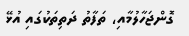ގޮންޖަހާލުމާއި، ތަފާތު ދަތިތަކުގައި އުޅޭ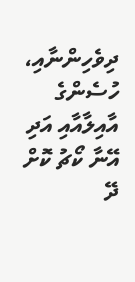ދިވެހިންނާއި، ހުސެންގެ އާއިލާއާއި އަދި އޭނާ ކޯޗު ކޮށް ދޭ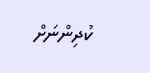ކުދިންނަށް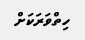ހިތްވަރަކަށް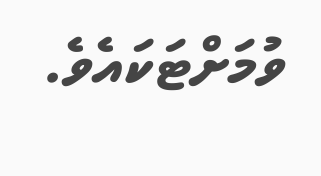ވުމަށްޓަކައެވެ.